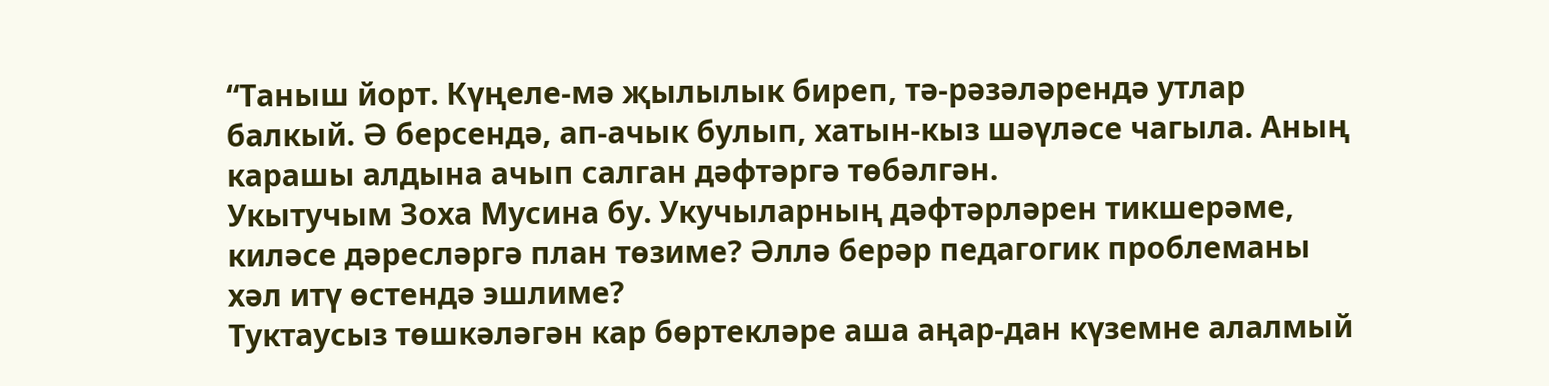“Таныш йорт. Күңеле-мә җылылык биреп, тә-рәзәләрендә утлар балкый. Ә берсендә, ап-ачык булып, хатын-кыз шәүләсе чагыла. Аның карашы алдына ачып салган дәфтәргә төбәлгән.
Укытучым Зоха Мусина бу. Укучыларның дәфтәрләрен тикшерәме, киләсе дәресләргә план төзиме? Әллә берәр педагогик проблеманы хәл итү өстендә эшлиме?
Туктаусыз төшкәләгән кар бөртекләре аша аңар-дан күземне алалмый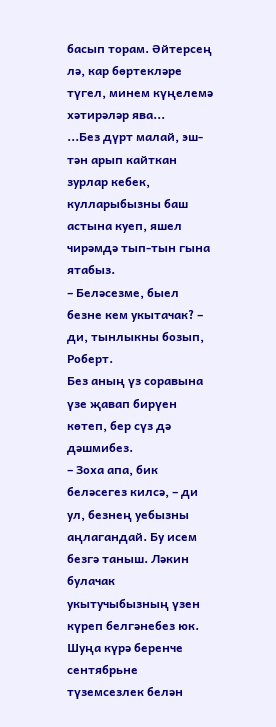басып торам. Әйтерсең лә, кар бөртекләре түгел, минем күңелемә хәтирәләр ява...
...Без дүрт малай, эш-тән арып кайткан зурлар кебек, кулларыбызны баш астына куеп, яшел чирәмдә тып-тын гына ятабыз.
– Беләсезме, быел безне кем укытачак? – ди, тынлыкны бозып, Роберт.
Без аның үз соравына үзе җавап бирүен көтеп, бер сүз дә дәшмибез.
– Зоха апа, бик беләсегез килсә, – ди ул, безнең уебызны аңлагандай. Бу исем безгә таныш. Ләкин булачак укытучыбызның үзен күреп белгәнебез юк. Шуңа күрә беренче сентябрьне түземсезлек белән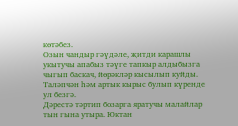көтәбез.
Озын чандыр гәүдәле, җитди карашлы укытучы апабыз тәүге тапкыр алдыбызга чыгып баскач, йөрәкләр кысылып куйды. Таләпчән һәм артык кырыс булып күренде ул безгә.
Дәрестә тәртип бозарга яратучы малайлар тын гына утыра. Юктан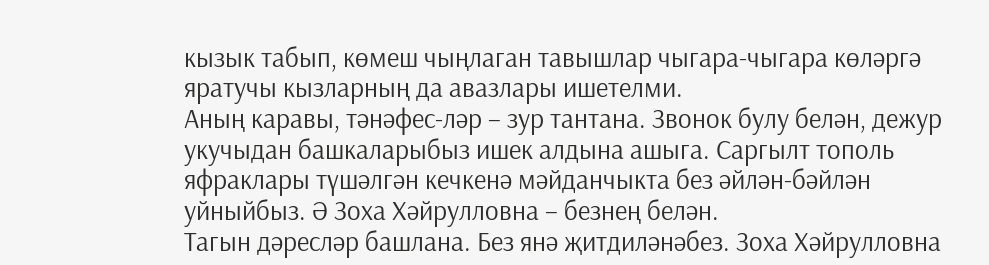кызык табып, көмеш чыңлаган тавышлар чыгара-чыгара көләргә яратучы кызларның да авазлары ишетелми.
Аның каравы, тәнәфес-ләр – зур тантана. Звонок булу белән, дежур укучыдан башкаларыбыз ишек алдына ашыга. Саргылт тополь яфраклары түшәлгән кечкенә мәйданчыкта без әйлән-бәйлән уйныйбыз. Ә Зоха Хәйрулловна – безнең белән.
Тагын дәресләр башлана. Без янә җитдиләнәбез. Зоха Хәйрулловна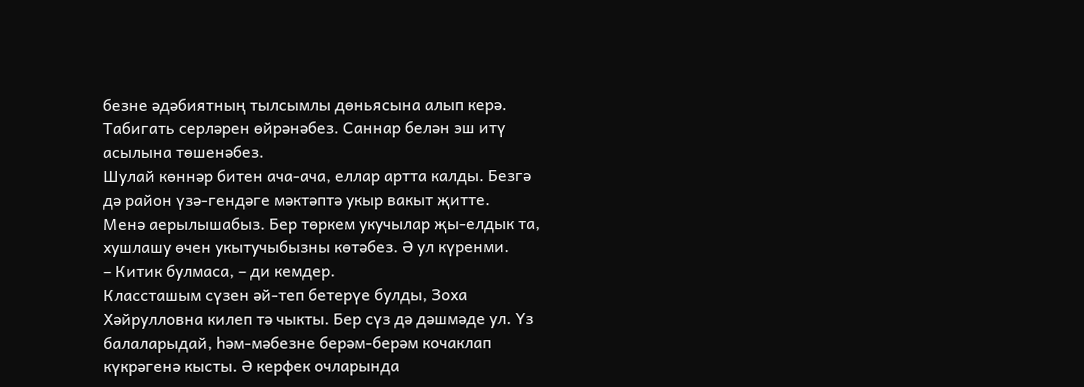безне әдәбиятның тылсымлы дөньясына алып керә. Табигать серләрен өйрәнәбез. Саннар белән эш итү асылына төшенәбез.
Шулай көннәр битен ача-ача, еллар артта калды. Безгә дә район үзә-гендәге мәктәптә укыр вакыт җитте.
Менә аерылышабыз. Бер төркем укучылар җы-елдык та, хушлашу өчен укытучыбызны көтәбез. Ә ул күренми.
– Китик булмаса, – ди кемдер.
Классташым сүзен әй-теп бетерүе булды, Зоха Хәйрулловна килеп тә чыкты. Бер сүз дә дәшмәде ул. Үз балаларыдай, һәм-мәбезне берәм-берәм кочаклап күкрәгенә кысты. Ә керфек очларында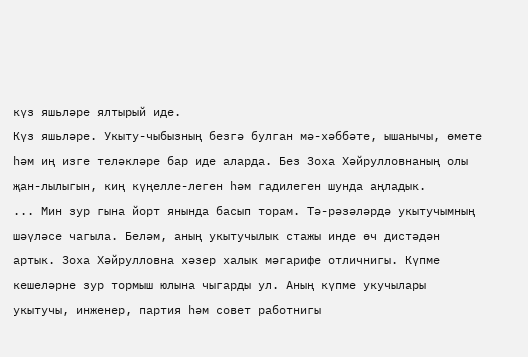күз яшьләре ялтырый иде.
Күз яшьләре. Укыту-чыбызның безгә булган мә-хәббәте, ышанычы, өмете һәм иң изге теләкләре бар иде аларда. Без Зоха Хәйрулловнаның олы җан-лылыгын, киң күңелле-леген һәм гадилеген шунда аңладык.
... Мин зур гына йорт янында басып торам. Тә-рәзәләрдә укытучымның шәүләсе чагыла. Беләм, аның укытучылык стажы инде өч дистәдән артык. Зоха Хәйрулловна хәзер халык мәгарифе отличнигы. Күпме кешеләрне зур тормыш юлына чыгарды ул. Аның күпме укучылары укытучы, инженер, партия һәм совет работнигы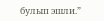булып эшли.”